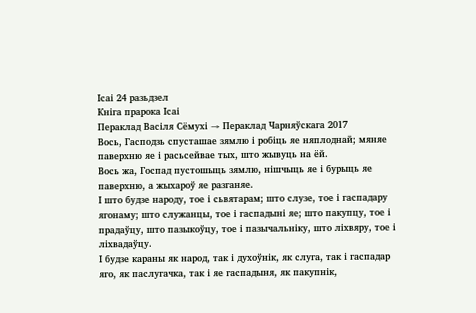Ісаі 24 разьдзел
Кніга прарока Ісаі
Пераклад Васіля Сёмухі → Пераклад Чарняўскага 2017
Вось, Гасподзь спусташае зямлю і робіць яе няплоднай; мяняе паверхню яе і расьсейвае тых, што жывуць на ёй.
Вось жа, Госпад пустошыць зямлю, нішчыць яе і бурыць яе паверхню, а жыхароў яе разганяе.
І што будзе народу, тое і сьвятарам; што слузе, тое і гаспадару ягонаму; што служанцы, тое і гаспадыні яе; што пакупцу, тое і прадаўцу, што пазыкоўцу, тое і пазычальніку, што ліхвяру, тое і ліхвадаўцу.
І будзе караны як народ, так і духоўнік, як слуга, так і гаспадар яго, як паслугачка, так і яе гаспадыня, як пакупнік,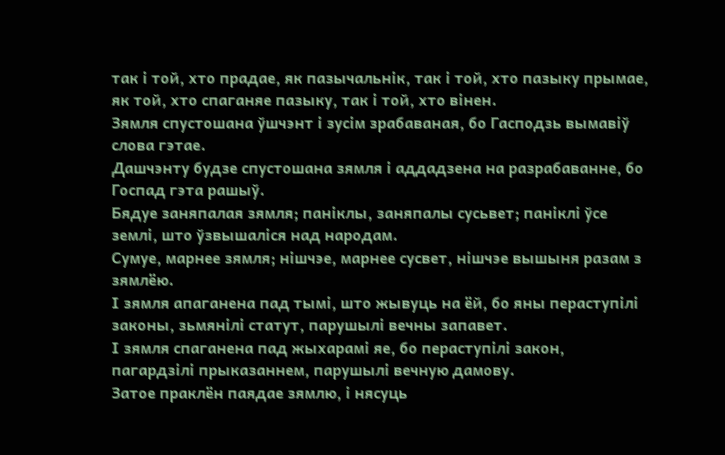так і той, хто прадае, як пазычальнік, так і той, хто пазыку прымае, як той, хто спаганяе пазыку, так і той, хто вінен.
Зямля спустошана ўшчэнт і зусім зрабаваная, бо Гасподзь вымавіў слова гэтае.
Дашчэнту будзе спустошана зямля і аддадзена на разрабаванне, бо Госпад гэта рашыў.
Бядуе заняпалая зямля; паніклы, заняпалы сусьвет; паніклі ўсе землі, што ўзвышаліся над народам.
Сумуе, марнее зямля; нішчэе, марнее сусвет, нішчэе вышыня разам з зямлёю.
І зямля апаганена пад тымі, што жывуць на ёй, бо яны пераступілі законы, зьмянілі статут, парушылі вечны запавет.
І зямля спаганена пад жыхарамі яе, бо пераступілі закон, пагардзілі прыказаннем, парушылі вечную дамову.
Затое праклён паядае зямлю, і нясуць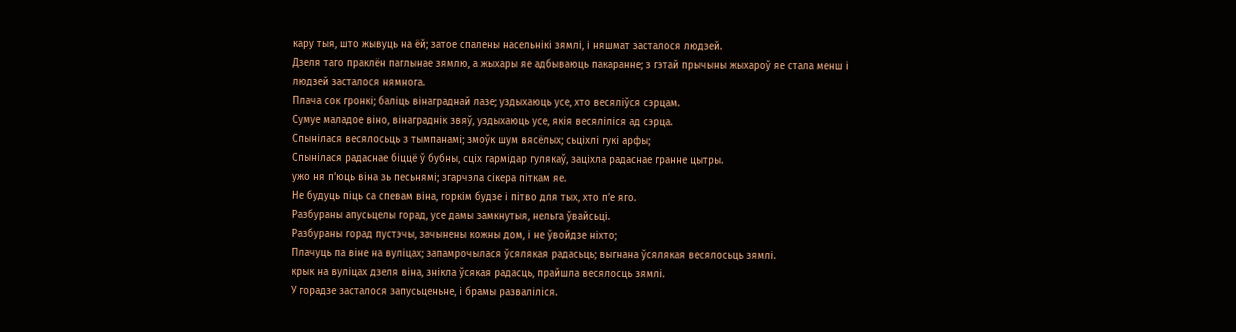кару тыя, што жывуць на ёй; затое спалены насельнікі зямлі, і няшмат засталося людзей.
Дзеля таго праклён паглынае зямлю, а жыхары яе адбываюць пакаранне; з гэтай прычыны жыхароў яе стала менш і людзей засталося нямнога.
Плача сок гронкі; баліць вінаграднай лазе; уздыхаюць усе, хто весяліўся сэрцам.
Сумуе маладое віно, вінаграднік звяў, уздыхаюць усе, якія весяліліся ад сэрца.
Спынілася весялосьць з тымпанамі; змоўк шум вясёлых; сьціхлі гукі арфы;
Спынілася радаснае біццё ў бубны, сціх гармідар гулякаў, заціхла радаснае гранне цытры.
ужо ня п’юць віна зь песьнямі; згарчэла сікера піткам яе.
Не будуць піць са спевам віна, горкім будзе і пітво для тых, хто п’е яго.
Разбураны апусьцелы горад, усе дамы замкнутыя, нельга ўвайсьці.
Разбураны горад пустэчы, зачынены кожны дом, і не ўвойдзе ніхто;
Плачуць па віне на вуліцах; запамрочылася ўсялякая радасьць; выгнана ўсялякая весялосьць зямлі.
крык на вуліцах дзеля віна, знікла ўсякая радасць, прайшла весялосць зямлі.
У горадзе засталося запусьценьне, і брамы разваліліся.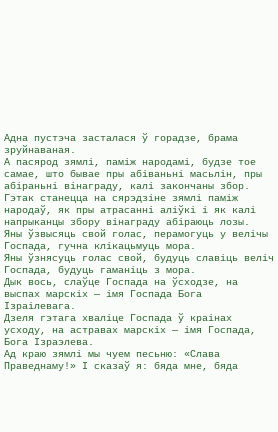Адна пустэча засталася ў горадзе, брама зруйнаваная.
А пасярод зямлі, паміж народамі, будзе тое самае, што бывае пры абіваньні масьлін, пры абіраньні вінаграду, калі закончаны збор.
Гэтак станецца на сярэдзіне зямлі паміж народаў, як пры атрасанні аліўкі і як калі напрыканцы збору вінаграду абіраюць лозы.
Яны ўзвысяць свой голас, перамогуць у велічы Госпада, гучна клікацьмуць мора.
Яны ўзнясуць голас свой, будуць славіць веліч Госпада, будуць гаманіць з мора.
Дык вось, слаўце Госпада на ўсходзе, на выспах марскіх — імя Госпада Бога Ізраілевага.
Дзеля гэтага хваліце Госпада ў краінах усходу, на астравах марскіх — імя Госпада, Бога Ізраэлева.
Ад краю зямлі мы чуем песьню: «Слава Праведнаму!» І сказаў я: бяда мне, бяда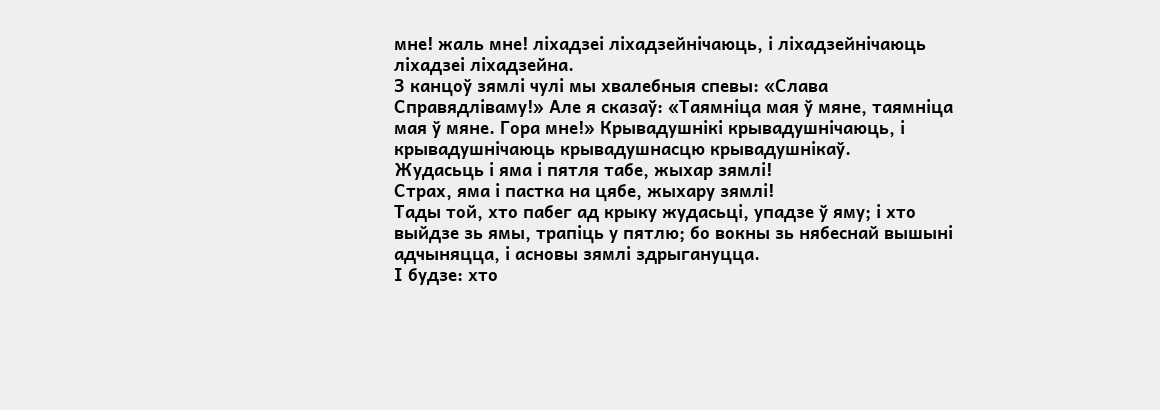мне! жаль мне! ліхадзеі ліхадзейнічаюць, і ліхадзейнічаюць ліхадзеі ліхадзейна.
З канцоў зямлі чулі мы хвалебныя спевы: «Слава Справядліваму!» Але я сказаў: «Таямніца мая ў мяне, таямніца мая ў мяне. Гора мне!» Крывадушнікі крывадушнічаюць, і крывадушнічаюць крывадушнасцю крывадушнікаў.
Жудасьць і яма і пятля табе, жыхар зямлі!
Страх, яма і пастка на цябе, жыхару зямлі!
Тады той, хто пабег ад крыку жудасьці, упадзе ў яму; і хто выйдзе зь ямы, трапіць у пятлю; бо вокны зь нябеснай вышыні адчыняцца, і асновы зямлі здрыгануцца.
І будзе: хто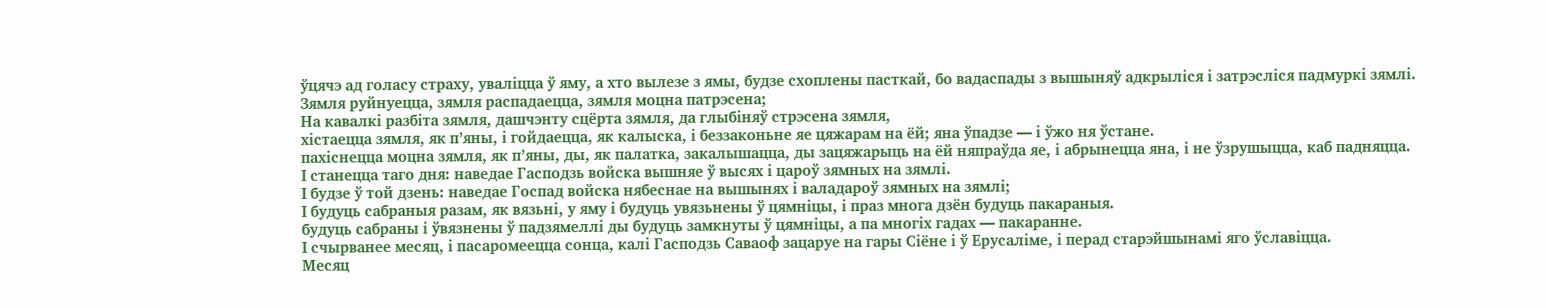ўцячэ ад голасу страху, уваліцца ў яму, а хто вылезе з ямы, будзе схоплены пасткай, бо вадаспады з вышыняў адкрыліся і затрэсліся падмуркі зямлі.
Зямля руйнуецца, зямля распадаецца, зямля моцна патрэсена;
На кавалкі разбіта зямля, дашчэнту сцёрта зямля, да глыбіняў стрэсена зямля,
хістаецца зямля, як п’яны, і гойдаецца, як калыска, і беззаконьне яе цяжарам на ёй; яна ўпадзе — і ўжо ня ўстане.
пахіснецца моцна зямля, як п’яны, ды, як палатка, закалышацца, ды зацяжарыць на ёй няпраўда яе, і абрынецца яна, і не ўзрушыцца, каб падняцца.
І станецца таго дня: наведае Гасподзь войска вышняе ў высях і цароў зямных на зямлі.
І будзе ў той дзень: наведае Госпад войска нябеснае на вышынях і валадароў зямных на зямлі;
І будуць сабраныя разам, як вязьні, у яму і будуць увязьнены ў цямніцы, і праз многа дзён будуць пакараныя.
будуць сабраны і ўвязнены ў падзямеллі ды будуць замкнуты ў цямніцы, а па многіх гадах — пакаранне.
І счырванее месяц, і пасаромеецца сонца, калі Гасподзь Саваоф зацаруе на гары Сіёне і ў Ерусаліме, і перад старэйшынамі яго ўславіцца.
Месяц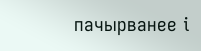пачырванее і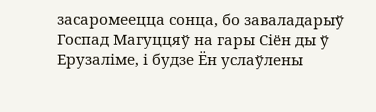засаромеецца сонца, бо заваладарыў Госпад Магуццяў на гары Сіён ды ў Ерузаліме, і будзе Ён услаўлены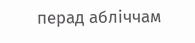перад абліччам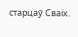старцаў Сваіх.